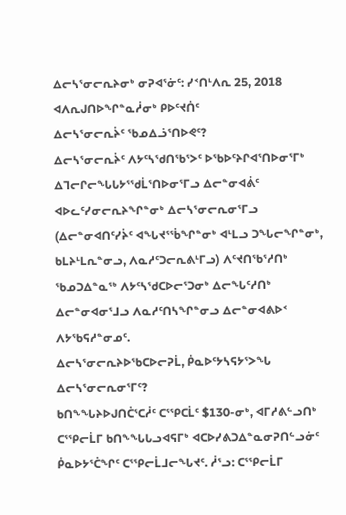ᐃᓕᓴᕐᓂᓕᕆᔨᓂᒃ ᓂᕈᐊᕐᓃᑦ: ᓯᑉᑎᒻᐱᕆ 25, 2018
ᐊᐱᕆᒍᑎᐅᖏᓐᓇᓲᓂᒃ ᑭᐅᑦᔪᑏᑦ
ᐃᓕᓴᕐᓂᓕᕆᔩᑦ ᖃᓄᐃᓘᕐᑎᐅᕙᑦ?
ᐃᓕᓴᕐᓂᓕᕆᔩᑦ ᐱᔭᑦᓴᖁᑎᖃᕐᐳᑦ ᐅᖃᐅᑦᔨᒋᐊᕐᑎᐅᓂᕐᒥᒃ ᐃᒣᓕᒋᓕᖓᒐᔭᕐᖁᒫᕐᑎᐅᓂᕐᒥᓗ ᐃᓕᓐᓂᐊᕖᑦ ᐊᐅᓚᑦᓯᓂᓕᕆᔨᖏᓐᓂᒃ ᐃᓕᓴᕐᓂᓕᕆᓂᕐᒥᓗ (ᐃᓕᓐᓂᐊᑎᑦᓯᔩᑦ ᐊᖓᔪᕐᖄᖏᓐᓂᒃ ᐊᒻᒪᓗ ᑐᖓᓕᖏᓐᓂᒃ, ᑲᒪᔨᒻᒪᕆᓐᓂᓗ, ᐱᓇᓱᑦᑐᓕᕆᕕᒻᒥᓗ) ᐱᑦᔪᑎᖃᕐᓱᑎᒃ ᖃᓄᑐᐃᓐᓇᖅ ᐱᔭᑦᓴᖁᑕᐅᓕᕐᑐᓂᒃ ᐃᓕᖓᑦᓱᑎᒃ ᐃᓕᓐᓂᐊᓂᕐᒧᓗ ᐱᓇᓱᑦᑎᓴᖏᓐᓂᓗ ᐃᓕᓐᓂᐊᕕᐅᑉ ᐱᔭᖃᕋᓱᓐᓂᓄᑦ.
ᐃᓕᓴᕐᓂᓕᕆᔨᐅᖃᑕᐅᓕᕈᒫ, ᑮᓇᐅᑦᔭᓴᕋᔭᕐᐳᖓ ᐃᓕᓴᕐᓂᓕᕆᓂᕐᒥᑦ?
ᑲᑎᖕᖓᔨᐅᒍᑎᑖᕐᑕᓲᑦ ᑕᕐᕿᑕᒫᑦ $130-ᓂᒃ, ᐊᒥᓱᕕᓪᓗᑎᒃ ᑕᕐᕿᓕᒫᒥ ᑲᑎᖕᖓᒐᓗᐊᕋᒥᒃ ᐊᑕᐅᓯᕕᑐᐃᓐᓇᓂᕈᑎᓪᓗᓃᑦ ᑮᓇᐅᔭᕐᑖᖏᑦ ᑕᕐᕿᓕᒫᒧᓕᖓᔪᑦ. ᓲᕐᓗ: ᑕᕐᕿᓕᒫᒥ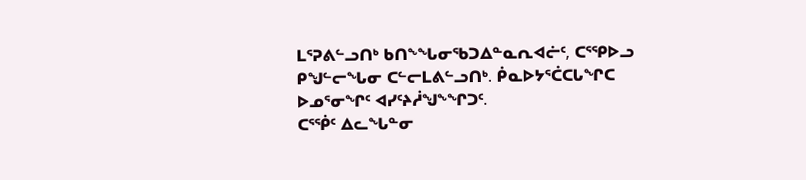ᒪᕐᕈᕕᓪᓗᑎᒃ ᑲᑎᖕᖓᓂᖃᑐᐃᓐᓇᕆᐊᓖᑦ, ᑕᕐᕿᐅᓗ ᑭᖑᓪᓕᖓᓂ ᑕᓪᓕᒪᕕᓪᓗᑎᒃ. ᑮᓇᐅᔭᕐᑖᑕᒐᖏᑕ ᐅᓄᕐᓂᖏᑦ ᐊᓯᑦᔨᓲᖑᖕᖏᑐᑦ.
ᑕᕐᖀᑦ ᐃᓚᖓᓐᓂ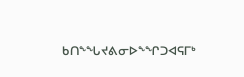ᑲᑎᖕᖓᔪᕕᓂᐅᖕᖏᑐᐊᕋᒥᒃ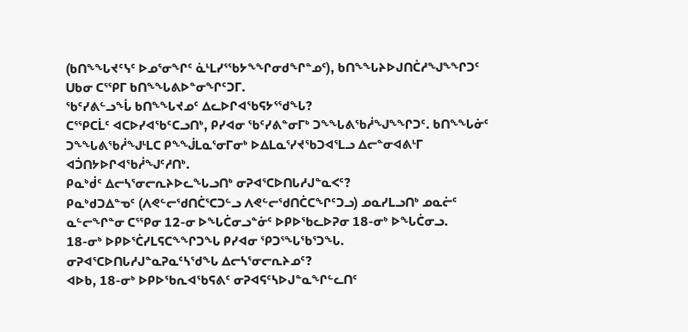(ᑲᑎᖕᖓᔪᑦᓭᑦ ᐅᓄᕐᓂᖏᑦ ᓈᒻᒪᓯᕐᖃᔭᖕᖏᓂᑯᖏᓐᓄᑦ), ᑲᑎᖕᖓᔨᐅᒍᑎᑖᓱᖑᖕᖏᑐᑦ ᑌᑲᓂ ᑕᕐᕿᒥ ᑲᑎᖕᖓᕕᐅᓐᓂᖏᑦᑐᒥ.
ᖃᑦᓯᕕᓪᓗᖔ ᑲᑎᖕᖓᔪᓄᑦ ᐃᓚᐅᒋᐊᖃᕋᔭᕐᖁᖓ?
ᑕᕐᕿᑕᒫᑦ ᐊᑕᐅᓯᐊᖃᑦᑕᓗᑎᒃ, ᑭᓯᐊᓂ ᖃᑦᓯᕕᓐᓂᒥᒃ ᑐᖕᖓᕕᖃᓲᖑᖕᖏᑐᑦ. ᑲᑎᖕᖓᓃᑦ ᑐᖕᖓᕕᖃᓲᖑᒻᒪᑕ ᑭᖕᖒᒪᓇᕐᓂᒥᓂᒃ ᐅᐃᒪᓇᕐᓯᔪᖃᑐᐊᕐᒪᓗ ᐃᓕᓐᓂᐊᕕᒻᒥ ᐊᑑᑎᔭᐅᒋᐊᖃᓲᖑᑦᓱᑎᒃ.
ᑭᓇᒃᑰᑦ ᐃᓕᓴᕐᓂᓕᕆᔨᐅᓚᖓᓗᑎᒃ ᓂᕈᐊᕐᑕᐅᑎᒐᓱᒍᓐᓇᐸᑦ?
ᑭᓇᒃᑯᑐᐃᓐᓀᑦ (ᐱᕙᓪᓕᖁᑎᑖᕐᑕᑐᓪᓗ ᐱᕙᓪᓕᖁᑎᑖᑕᖏᑦᑐᓗ) ᓄᓇᓯᒪᓗᑎᒃ ᓄᓇᓖᑦ ᓇᓪᓕᖏᓐᓂ ᑕᕐᕿᓂ 12-ᓂ ᐅᖓᑖᓂᓗᓐᓃᑦ ᐅᑭᐅᖃᓚᐅᕈᓂ 18-ᓂᒃ ᐅᖓᑖᓂᓗ.
18-ᓂᒃ ᐅᑭᐅᕐᑖᓯᒪᕋᑕᖕᖏᑐᖓ ᑭᓯᐊᓂ ᕿᑐᕐᖓᖃᕐᑐᖓ. ᓂᕈᐊᕐᑕᐅᑎᒐᓱᒍᓐᓇᕈᓇᑦᓴᖁᖓ ᐃᓕᓴᕐᓂᓕᕆᔨᓄᑦ?
ᐊᐅᑲ, 18-ᓂᒃ ᐅᑭᐅᖃᕆᐊᖃᕋᕕᑦ ᓂᕈᐊᕋᑦᓴᐅᒍᓐᓇᖏᓪᓚᑎᑦ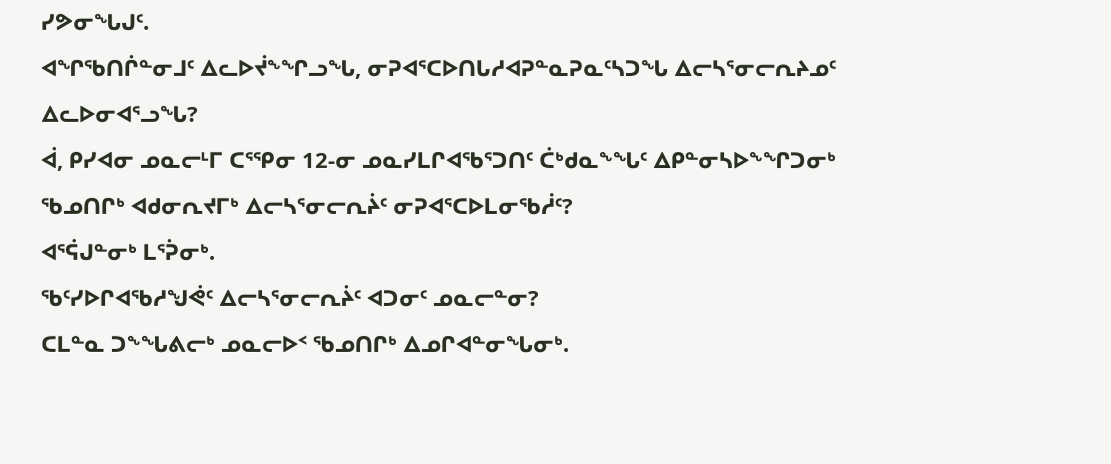ᓯᕗᓂᖓᒍᑦ.
ᐊᖏᖃᑎᒌᓐᓂᒧᑦ ᐃᓚᐅᔫᖕᖏᓗᖓ, ᓂᕈᐊᕐᑕᐅᑎᒐᓱᐊᕈᓐᓇᕈᓇᑦᓴᑐᖓ ᐃᓕᓴᕐᓂᓕᕆᔨᓄᑦ ᐃᓚᐅᓂᐊᕐᓗᖓ?
ᐋ, ᑭᓯᐊᓂ ᓄᓇᓕᒻᒥ ᑕᕐᕿᓂ 12-ᓂ ᓄᓇᓯᒪᒋᐊᖃᕐᑐᑎᑦ ᑖᒃᑯᓇᖕᖓᑦ ᐃᑭᓐᓂᓴᐅᖕᖏᑐᓂᒃ
ᖃᓄᑎᒋᒃ ᐊᑯᓂᕆᔪᒥᒃ ᐃᓕᓴᕐᓂᓕᕆᔩᑦ ᓂᕈᐊᕐᑕᐅᒪᓂᖃᓲᑦ?
ᐊᕐᕌᒍᓐᓂᒃ ᒪᕐᕉᓂᒃ.
ᖃᑦᓯᐅᒋᐊᖃᓱᖑᕚᑦ ᐃᓕᓴᕐᓂᓕᕆᔩᑦ ᐊᑐᓂᑦ ᓄᓇᓕᓐᓂ?
ᑕᒪᓐᓇ ᑐᖕᖓᕕᓕᒃ ᓄᓇᓕᐅᑉ ᖃᓄᑎᒋᒃ ᐃᓄᒋᐊᓐᓂᖓᓂᒃ.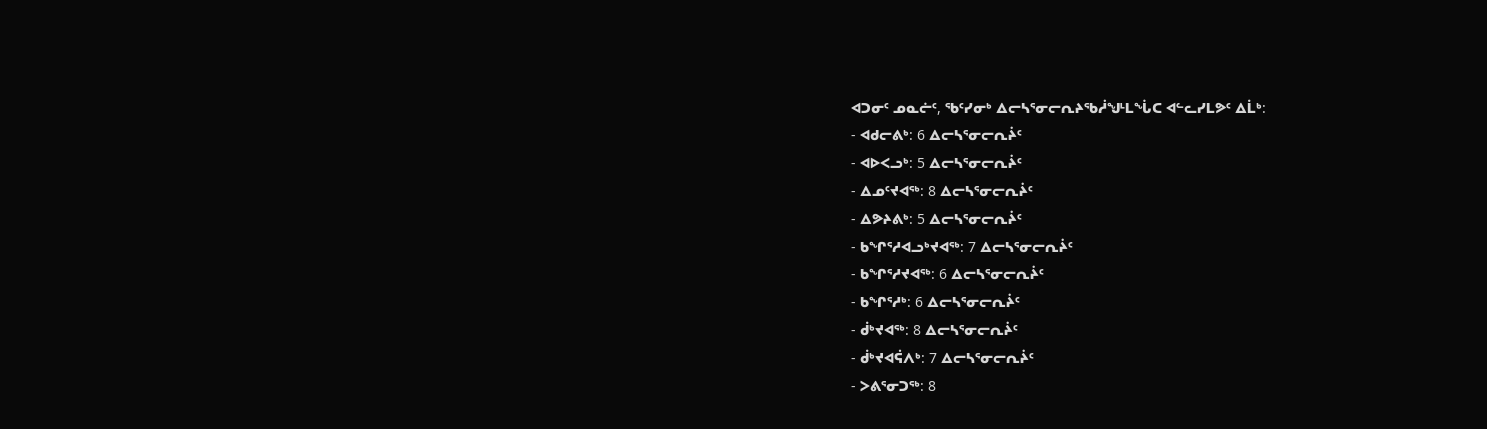ᐊᑐᓂᑦ ᓄᓇᓖᑦ, ᖃᑦᓯᓂᒃ ᐃᓕᓴᕐᓂᓕᕆᔨᖃᓲᖑᒻᒪᖔᑕ ᐊᓪᓚᓯᒪᕗᑦ ᐃᒫᒃ:
- ᐊᑯᓕᕕᒃ: 6 ᐃᓕᓴᕐᓂᓕᕆᔩᑦ
- ᐊᐅᐸᓗᒃ: 5 ᐃᓕᓴᕐᓂᓕᕆᔩᑦ
- ᐃᓄᑦᔪᐊᖅ: 8 ᐃᓕᓴᕐᓂᓕᕆᔩᑦ
- ᐃᕗᔨᕕᒃ: 5 ᐃᓕᓴᕐᓂᓕᕆᔩᑦ
- ᑲᖏᕐᓱᐊᓗᒃᔪᐊᖅ: 7 ᐃᓕᓴᕐᓂᓕᕆᔩᑦ
- ᑲᖏᕐᓱᔪᐊᖅ: 6 ᐃᓕᓴᕐᓂᓕᕆᔩᑦ
- ᑲᖏᕐᓱᒃ: 6 ᐃᓕᓴᕐᓂᓕᕆᔩᑦ
- ᑰᒃᔪᐊᖅ: 8 ᐃᓕᓴᕐᓂᓕᕆᔩᑦ
- ᑰᒃᔪᐊᕌᐱᒃ: 7 ᐃᓕᓴᕐᓂᓕᕆᔩᑦ
- ᐳᕕᕐᓂᑐᖅ: 8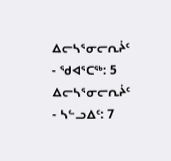ᐃᓕᓴᕐᓂᓕᕆᔩᑦ
- ᖁᐊᕐᑕᖅ: 5 ᐃᓕᓴᕐᓂᓕᕆᔩᑦ
- ᓴᓪᓗᐃᑦ: 7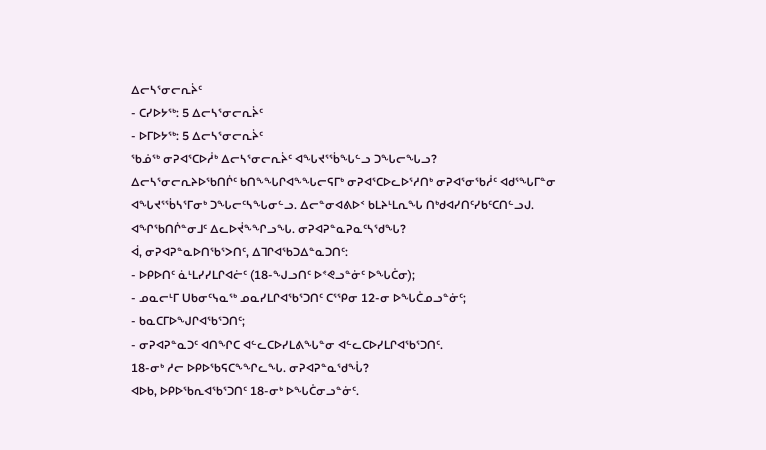ᐃᓕᓴᕐᓂᓕᕆᔩᑦ
- ᑕᓯᐅᔭᖅ: 5 ᐃᓕᓴᕐᓂᓕᕆᔩᑦ
- ᐅᒥᐅᔭᖅ: 5 ᐃᓕᓴᕐᓂᓕᕆᔩᑦ
ᖃᓅᖅ ᓂᕈᐊᕐᑕᐅᓲᒃ ᐃᓕᓴᕐᓂᓕᕆᔩᑦ ᐊᖓᔪᕐᖄᖓᓪᓗ ᑐᖓᓕᖓᓗ?
ᐃᓕᓴᕐᓂᓕᕆᔨᐅᖃᑎᒌᑦ ᑲᑎᖕᖓᒋᐊᖕᖓᓕᕋᒥᒃ ᓂᕈᐊᕐᑕᐅᓚᐅᕐᓱᑎᒃ ᓂᕈᐊᕐᓂᖃᓲᑦ ᐊᑯᕐᖓᒥᓐᓂ ᐊᖓᔪᕐᖄᓴᕐᒥᓂᒃ ᑐᖓᓕᑦᓴᖓᓂᓪᓗ. ᐃᓕᓐᓂᐊᕕᐅᑉ ᑲᒪᔨᒻᒪᕆᖓ ᑎᒃᑯᐊᓯᑎᑦᓯᑲᑦᑕᑎᓪᓗᒍ.
ᐊᖏᖃᑎᒌᓐᓂᒧᑦ ᐃᓚᐅᔫᖕᖏᓗᖓ. ᓂᕈᐊᕈᓐᓇᕈᓇᑦᓴᖁᖓ?
ᐋ, ᓂᕈᐊᕈᓐᓇᐅᑎᖃᕐᐳᑎᑦ, ᐃᒣᒋᐊᖃᑐᐃᓐᓇᑐᑎᑦ:
- ᐅᑭᐅᑎᑦ ᓈᒻᒪᓯᓯᒪᒋᐊᓖᑦ (18-ᖑᓗᑎᑦ ᐅᕝᕙᓗᓐᓃᑦ ᐅᖓᑖᓂ);
- ᓄᓇᓕᒻᒥ ᑌᑲᓂᑦᓭᓇᖅ ᓄᓇᓯᒪᒋᐊᖃᕐᑐᑎᑦ ᑕᕐᕿᓂ 12-ᓂ ᐅᖓᑖᓄᓗᓐᓃᑦ;
- ᑲᓇᑕᒥᐅᖑᒋᐊᖃᕐᑐᑎᑦ;
- ᓂᕈᐊᕈᓐᓇᑐᑦ ᐊᑎᖏᑕ ᐊᓪᓚᑕᐅᓯᒪᕕᖓᓐᓂ ᐊᓪᓚᑕᐅᓯᒪᒋᐊᖃᕐᑐᑎᑦ.
18-ᓂᒃ ᓱᓕ ᐅᑭᐅᖃᕋᑕᖕᖏᓚᖓ. ᓂᕈᐊᕈᓐᓇᖁᖔ?
ᐊᐅᑲ, ᐅᑭᐅᖃᕆᐊᖃᕐᑐᑎᑦ 18-ᓂᒃ ᐅᖓᑖᓂᓗᓐᓃᑦ.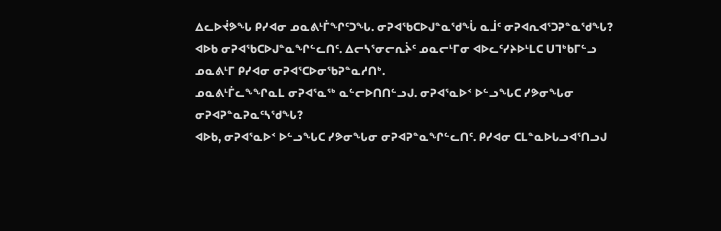ᐃᓚᐅᔫᕗᖓ ᑭᓯᐊᓂ ᓄᓇᕕᒻᒦᖏᑦᑐᖓ. ᓂᕈᐊᖃᑕᐅᒍᓐᓇᖁᖔ ᓇᒨᑦ ᓂᕈᐊᕆᐊᕐᑐᕈᓐᓇᖁᖓ?
ᐊᐅᑲ ᓂᕈᐊᖃᑕᐅᒍᓐᓇᖏᓪᓚᑎᑦ. ᐃᓕᓴᕐᓂᓕᕆᔩᑦ ᓄᓇᓕᒻᒥᓂ ᐊᐅᓚᑦᓯᔨᐅᒻᒪᑕ ᑌᒣᒃᑲᒥᓪᓗ ᓄᓇᕕᒻᒥ ᑭᓯᐊᓂ ᓂᕈᐊᕐᑕᐅᓂᖃᕈᓐᓇᓱᑎᒃ.
ᓄᓇᕕᒻᒦᓚᖕᖏᓇᒪ ᓂᕈᐊᕐᓇᖅ ᓇᓪᓕᐅᑎᑎᓪᓗᒍ. ᓂᕈᐊᕐᓇᐅᑉ ᐅᓪᓗᖓᑕ ᓯᕗᓂᖓᓂ ᓂᕈᐊᕈᓐᓇᕈᓇᑦᓴᖁᖓ?
ᐊᐅᑲ, ᓂᕈᐊᕐᓇᐅᑉ ᐅᓪᓗᖓᑕ ᓯᕗᓂᖓᓂ ᓂᕈᐊᕈᓐᓇᖏᓪᓚᑎᑦ. ᑭᓯᐊᓂ ᑕᒪᓐᓇᐅᒐᓗᐊᕐᑎᓗᒍ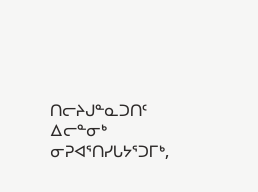ᑎᓕᔨᒍᓐᓇᑐᑎᑦ ᐃᓕᓐᓂᒃ ᓂᕈᐊᕐᑎᓯᒐᔭᕐᑐᒥᒃ,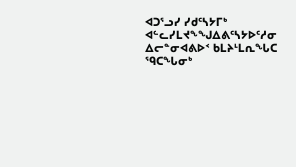ᐊᑐᕐᓗᓯ ᓯᑯᑦᓴᔭᒥᒃ ᐊᓪᓚᓯᒪᔪᖕᖑᐃᕕᑦᓴᔭᐅᑦᓱᓂ ᐃᓕᓐᓂᐊᕕᐅᑉ ᑲᒪᔨᒻᒪᕆᖓᑕ ᙯᑕᖓᓂᒃ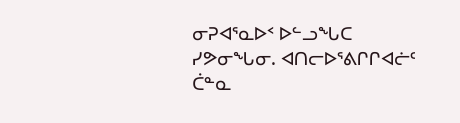ᓂᕈᐊᕐᓇᐅᑉ ᐅᓪᓗᖓᑕ ᓯᕗᓂᖓᓂ. ᐊᑎᓕᐅᕐᕕᒋᒋᐊᓖᑦ ᑖᓐᓇ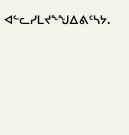ᐊᓪᓚᓯᒪᔪᖕᖑᐃᕕᑦᓴᔭ.